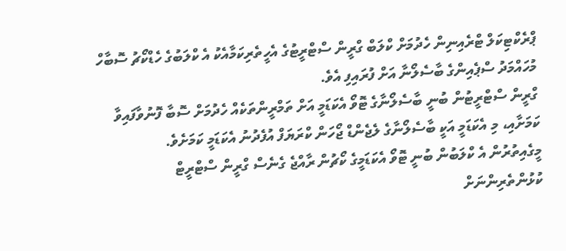ޕްރެކްޓިކަލް ޓްރެއިނިން ހެދުމަށް ކްލަބް ގްރީން ސްޓްރީޓުގެ އެހީތެރިކަމާއެކު އެ ކްލަބުގެ ހެޑްކޯޗު ސޮބާހް މުހައްމަދު ސްޕެއިންގެ ބާސެލޯނާ އަށް ފުރައިފި އެވެ.
ގްރީން ސްޓްރީޓުން ބުނީ ބާސެލޯނާގެ ޓޮވޯ އެކަޑަމީ އަށް ތަމްރީންތަކެއް ހެދުމަށް ސޮބާ ފޮނުވާފައިވާ ކަމަށާއި، މި އެކަޑަމީ އަކީ ބާސެލޯނާގެ ލެޖެންޑް ޖޯހަން ކްރަޔަފް އުފެދުނު އެކަޑަމީ ކަމަށެވެ.
މީގެއިތުރުން އެ ކްލަބުން ބުނީ ޓޮވޯ އެކަޑަމީގެ ކޯޗުން ރާއްޖެ ގެނެސް ގްރީން ސްޓްރީޓް ކުޅުންތެރިންނަށް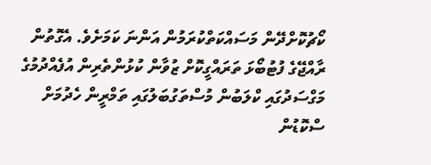ކޯޗުކޮށްދޭން މަސައްކަތްކުރަމުން އަންނަ ކަމަށެވެ. އެގޮތުން ރާއްޖޭގެ ފުޓުބޯޅަ ތަރައްގީކޮށް ޒުވާން ކުޅުންތެރިން އުފެއްދުމުގެ މަގްސަދުގައި ކްލަބުން މުސްތަގުބަލުގައި ތަމްރީން ހެދުމަށް ސްކޮޑުން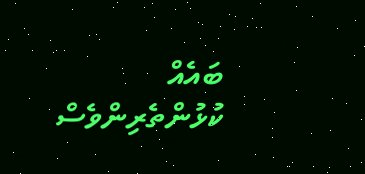ބައެއް ކުޅުންތެރިންވެސް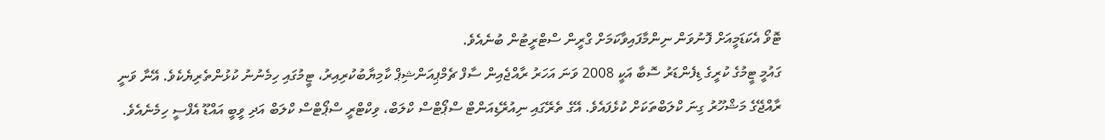ޓޮވޯ އެކަޑަމީއަށް ފޮނުވަން ނިންމާފައިވާކަމަށް ގްރީން ސްޓްރީޓުން ބުނެއެވެ.
ގައުމީ ޓީމުގެ ކުރީގެ ޑިފެންޑަރު ސޮބާ އަކީ 2008 ވަނަ އަހަރު ރާއްޖެއިން ސާފް ޗެމްޕިއަންޝިޕް ކާމިޔާބުކުރިއިރު، ޓީމުގައި ހިމެނުނު ކުޅުންތެރިޔެކެވެ. އޭނާ ވަނީ ރާއްޖޭގެ މަޝްހޫރު ގިނަ ކްލަބްތަކަށް ކުޅެފައެވެ. އޭގެ ތެރޭގައި ނިއުރޭޑިއަންޓް ސްޕޯޓްސް ކްލަބް، ވިކްޓްރީ ސްޕޯޓްސް ކްލަބް އަދި ވީބީ އައްޑޫ އެފްސީ ހިމެނެއެވެ.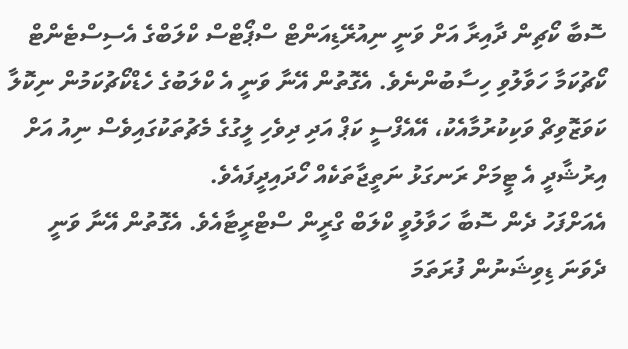ސޮބާ ކޯޗިން ދާއިރާ އަށް ވަނީ ނިއުރޭޑިއަންޓް ސްޕޯޓްސް ކްލަބްގެ އެސިސްޓެންޓް ކޯޗުކަމާ ހަވާލުވި ހިސާބުންނެވެ. އެގޮތުން އޭނާ ވަނީ އެ ކްލަބުގެ ހެޑްކޯޗުކަމުން ނިކޮލާ ކަވަޒޮވިޗް ވަކިކުރުމާއެކު، އޭއެފްސީ ކަޕް އަދި ދިވެހި ލީގުގެ މެޗުތަކުގައިވެސް ނިއު އަށް އިރުޝާދީ އެ ޓީމަށް ރަނގަޅު ނަތީޖާތަކެއް ހޯދައިދީފައެވެ.
އެއަށްފަހު ދެން ސޮބާ ހަވާލުވީ ކްލަބް ގްރީން ސްޓްރީޓާއެވެ. އެގޮތުން އޭނާ ވަނީ ދެވަނަ ޑިވިޝަނުން ފުރަތަމަ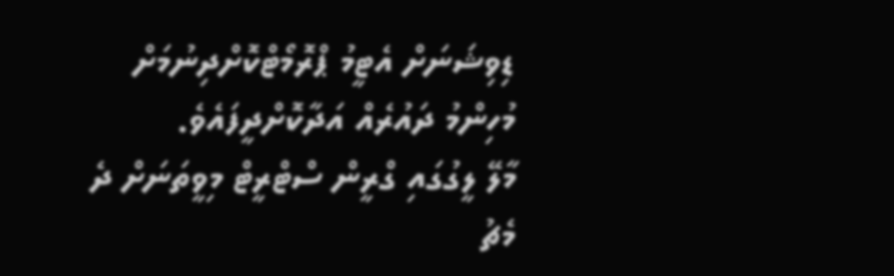ޑިވިޝަނަށް އެޓީމު ޕްރޮމޯޓްކޮށްދިނުމަށް މުހިންމު ދައުރެއް އަދާކޮށްދީފައެވެ.
މާލޭ ލީގުގައި ގްރީން ސްޓްރީޓް މިވީތަނަށް ދެ މެޗު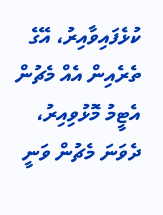ކުޅެފައިވާއިރު، އޭގެ ތެރެއިން އެއް މެޗުން އެޓީމު މޮޅުވިއިރު، ދެވަނަ މެޗުން ވަނީ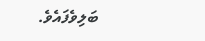ބަލިވެފައެވެ.